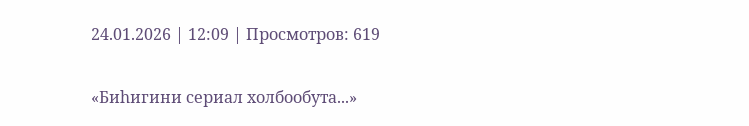24.01.2026 | 12:09 | Просмотров: 619

«Биһигини сериал холбообута...»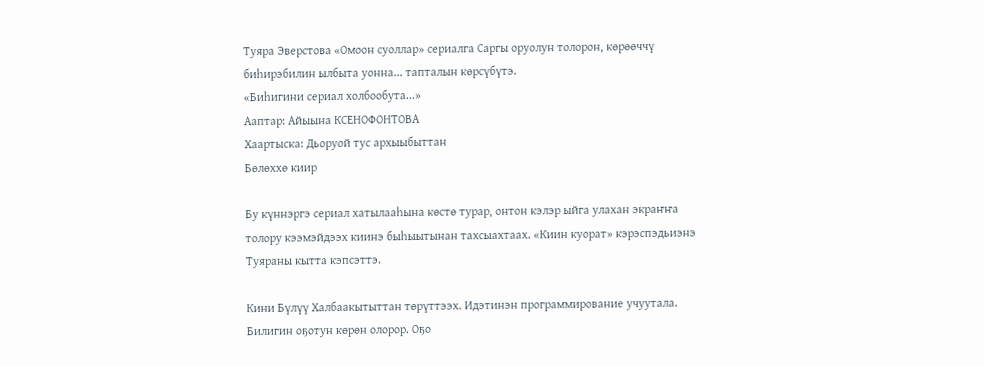Туяра Эверстова «Омоон суоллар» сериалга Саргы оруолун толорон, көрөөччү биһирэбилин ылбыта уонна... тапталын көрсүбүтэ.
«Биһигини сериал холбообута...»
Ааптар: Айыына КСЕНОФОНТОВА
Хаартыска: Дьоруой тус архыыбыттан
Бөлөххө киир

Бу күннэргэ сериал хатылааһына көстө турар, онтон кэлэр ыйга улахан экраҥҥа толору кээмэйдээх киинэ быһыытынан тахсыахтаах. «Киин куорат» кэрэспэдьиэнэ Туяраны кытта кэпсэттэ.

Кини Бүлүү Халбаакытыттан төрүттээх. Идэтинэн программирование учуутала. Билигин оҕотун көрөн олорор. Оҕо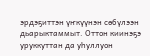эрдэҕиттэн үҥкүүнэн сөбүлээн дьарыктаммыт. Оттон киинэҕэ уруккуттан да уһуллуон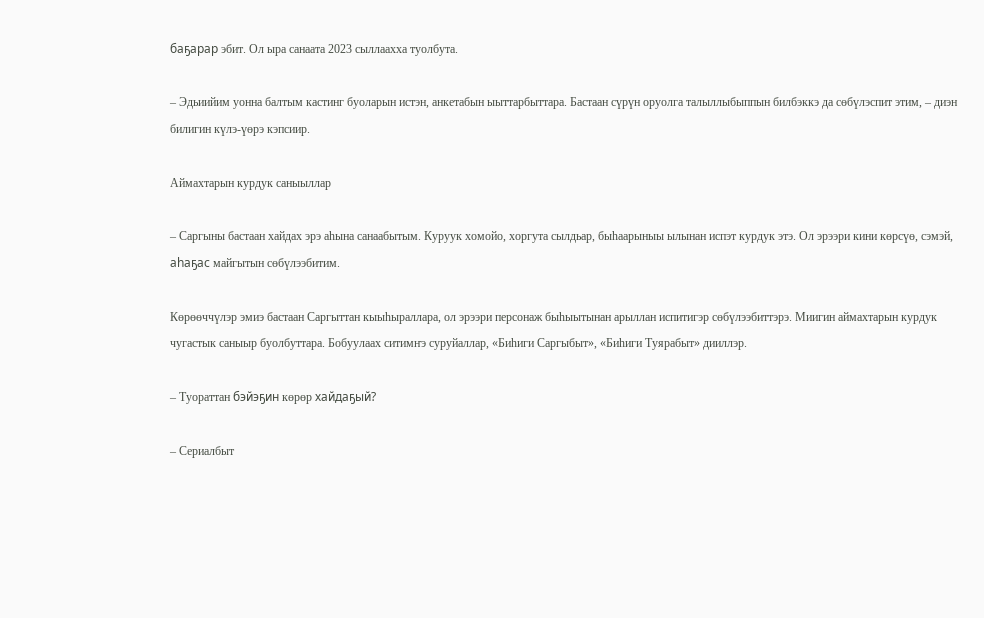баҕарар эбит. Ол ыра санаата 2023 сыллаахха туолбута.

– Эдьиийим уонна балтым кастинг буоларын истэн, анкетабын ыыттарбыттара. Бастаан сүрүн оруолга талыллыбыппын билбэккэ да сөбүлэспит этим, – диэн билигин күлэ-үөрэ кэпсиир.

Аймахтарын курдук саныыллар

– Саргыны бастаан хайдах эрэ аһына санаабытым. Куруук хомойо, хоргута сылдьар, быһаарыныы ылынан испэт курдук этэ. Ол эрээри кини көрсүө, сэмэй, аһаҕас майгытын сөбүлээбитим.

Көрөөччүлэр эмиэ бастаан Саргыттан кыыһыраллара, ол эрээри персонаж быһыытынан арыллан испитигэр сөбүлээбиттэрэ. Миигин аймахтарын курдук чугастык саныыр буолбуттара. Бобуулаах ситимҥэ суруйаллар, «Биһиги Саргыбыт», «Биһиги Туярабыт» дииллэр.

– Туораттан бэйэҕин көрөр хайдаҕый?

– Сериалбыт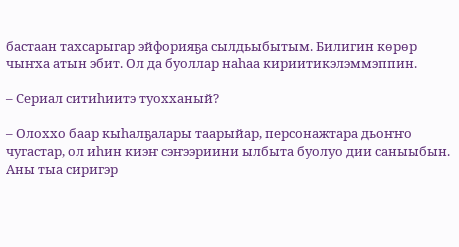бастаан тахсарыгар эйфорияҕа сылдьыбытым. Билигин көрөр чыҥха атын эбит. Ол да буоллар наһаа кириитикэлэммэппин.

– Сериал ситиһиитэ туохханый?

– Олоххо баар кыһалҕалары таарыйар, персонажтара дьоҥҥо чугастар, ол иһин киэҥ сэҥээриини ылбыта буолуо дии саныыбын. Аны тыа сиригэр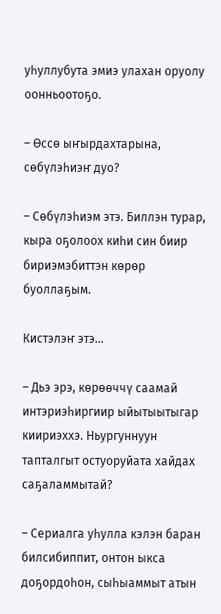уһуллубута эмиэ улахан оруолу оонньоотоҕо.

– Өссө ыҥырдахтарына, сөбүлэһиэҥ дуо?

– Сөбүлэһиэм этэ. Биллэн турар, кыра оҕолоох киһи син биир бириэмэбиттэн көрөр буоллаҕым.

Кистэлэҥ этэ...

– Дьэ эрэ, көрөөччү саамай интэриэһиргиир ыйытыытыгар киириэххэ. Ньургуннуун тапталгыт остуоруйата хайдах саҕаламмытай?

– Сериалга уһулла кэлэн баран билсибиппит, онтон ыкса доҕордоһон, сыһыаммыт атын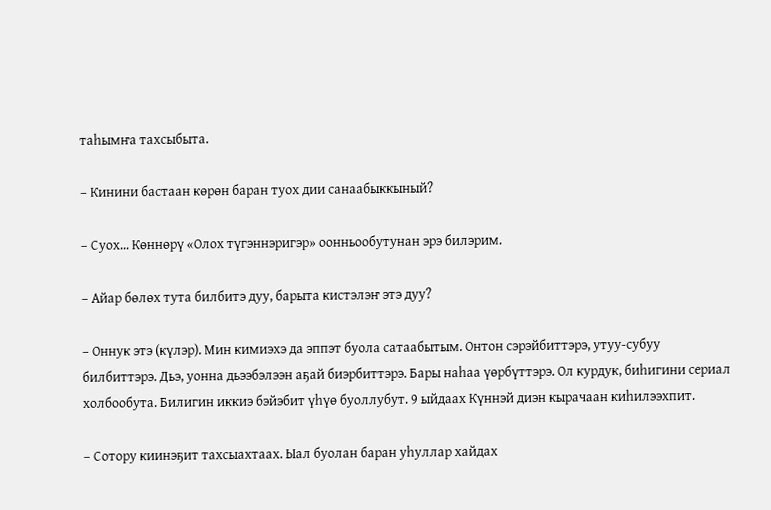таһымҥа тахсыбыта.

– Кинини бастаан көрөн баран туох дии санаабыккыный?

– Суох... Көннөрү «Олох түгэннэригэр» оонньообутунан эрэ билэрим.

– Айар бөлөх тута билбитэ дуу, барыта кистэлэҥ этэ дуу?

– Оннук этэ (күлэр). Мин кимиэхэ да эппэт буола сатаабытым. Онтон сэрэйбиттэрэ, утуу-субуу билбиттэрэ. Дьэ, уонна дьээбэлээн аҕай биэрбиттэрэ. Бары наһаа үөрбүттэрэ. Ол курдук, биһигини сериал холбообута. Билигин иккиэ бэйэбит үһүө буоллубут. 9 ыйдаах Күннэй диэн кырачаан киһилээхпит.

– Сотору киинэҕит тахсыахтаах. Ыал буолан баран уһуллар хайдах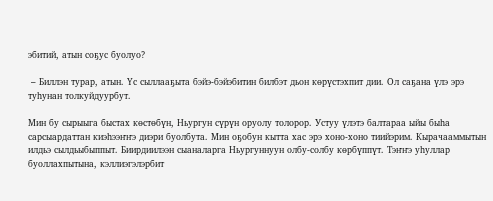эбитий, атын соҕус буолуо?

 – Биллэн турар, атын. Үс сыллааҕыта бэйэ-бэйэбитин билбэт дьон көрүстэхпит дии. Ол саҕана үлэ эрэ туһунан толкуйдуурбут.

Мин бу сырыыга быстах көстөбүн, Ньургун сүрүн оруолу толорор. Устуу үлэтэ балтараа ыйы быһа сарсыардаттан киэһээҥҥэ диэри буолбута. Мин оҕобун кытта хас эрэ хоно-хоно тиийэрим. Кырачааммытын илдьэ сылдьыбыппыт. Биирдиилээн сыаналарга Ньургуннуун олбу-солбу көрбүппүт. Тэҥҥэ уһуллар буоллахпытына, кэллиэгэлэрбит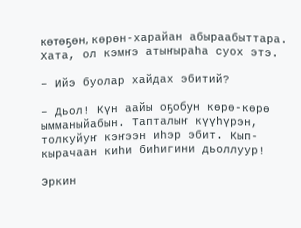көтөҕөн, көрөн-харайан абыраабыттара. Хата, ол кэмҥэ атыҥыраһа суох этэ.

– Ийэ буолар хайдах эбитий?

– Дьол! Күн аайы оҕобун көрө-көрө ымманыйабын. Тапталыҥ күүһүрэн, толкуйуҥ кэҥээн иһэр эбит. Кып-кырачаан киһи биһигини дьоллуур!

Эркин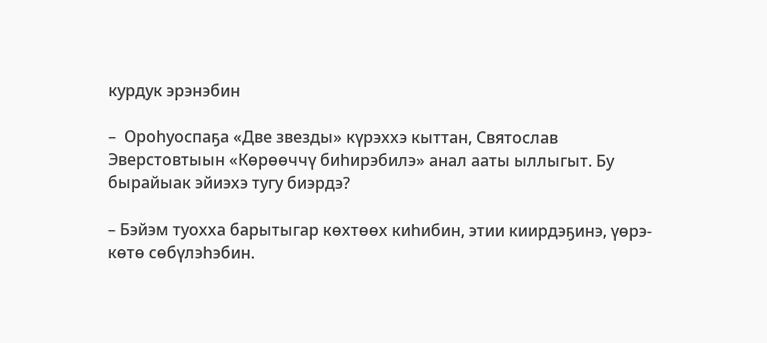курдук эрэнэбин

–  Ороһуоспаҕа «Две звезды» күрэххэ кыттан, Святослав Эверстовтыын «Көрөөччү биһирэбилэ» анал ааты ыллыгыт. Бу бырайыак эйиэхэ тугу биэрдэ?

– Бэйэм туохха барытыгар көхтөөх киһибин, этии киирдэҕинэ, үөрэ-көтө сөбүлэһэбин.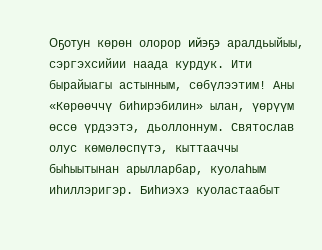Оҕотун көрөн олорор ийэҕэ аралдьыйыы, сэргэхсийии наада курдук. Ити бырайыагы астынным, сөбүлээтим! Аны «Көрөөччү биһирэбилин» ылан, үөрүүм өссө үрдээтэ, дьоллоннум. Святослав олус көмөлөспүтэ, кыттааччы быһыытынан арылларбар, куолаһым иһиллэригэр. Биһиэхэ куоластаабыт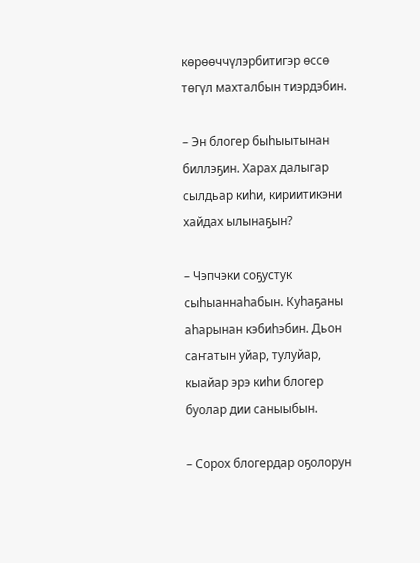көрөөччүлэрбитигэр өссө төгүл махталбын тиэрдэбин.

– Эн блогер быһыытынан биллэҕин. Харах далыгар сылдьар киһи, кириитикэни хайдах ылынаҕын?

– Чэпчэки соҕустук сыһыаннаһабын. Куһаҕаны аһарынан кэбиһэбин. Дьон саҥатын уйар, тулуйар, кыайар эрэ киһи блогер буолар дии саныыбын.

– Сорох блогердар оҕолорун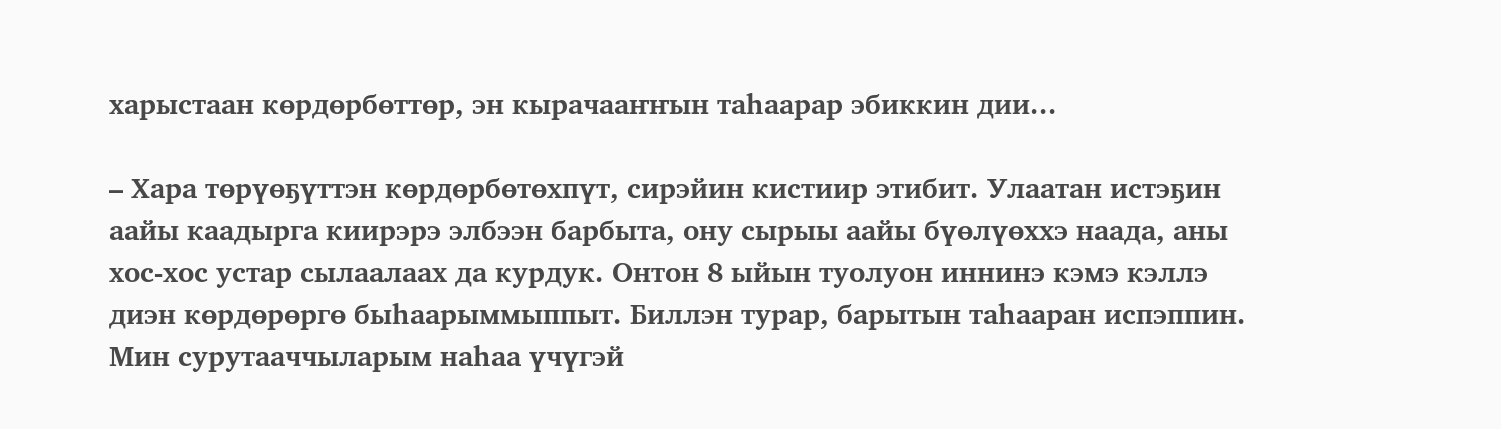харыстаан көрдөрбөттөр, эн кырачааҥҥын таһаарар эбиккин дии...

– Хара төрүөҕүттэн көрдөрбөтөхпүт, сирэйин кистиир этибит. Улаатан истэҕин аайы каадырга киирэрэ элбээн барбыта, ону сырыы аайы бүөлүөххэ наада, аны хос-хос устар сылаалаах да курдук. Онтон 8 ыйын туолуон иннинэ кэмэ кэллэ диэн көрдөрөргө быһаарыммыппыт. Биллэн турар, барытын таһааран испэппин. Мин сурутааччыларым наһаа үчүгэй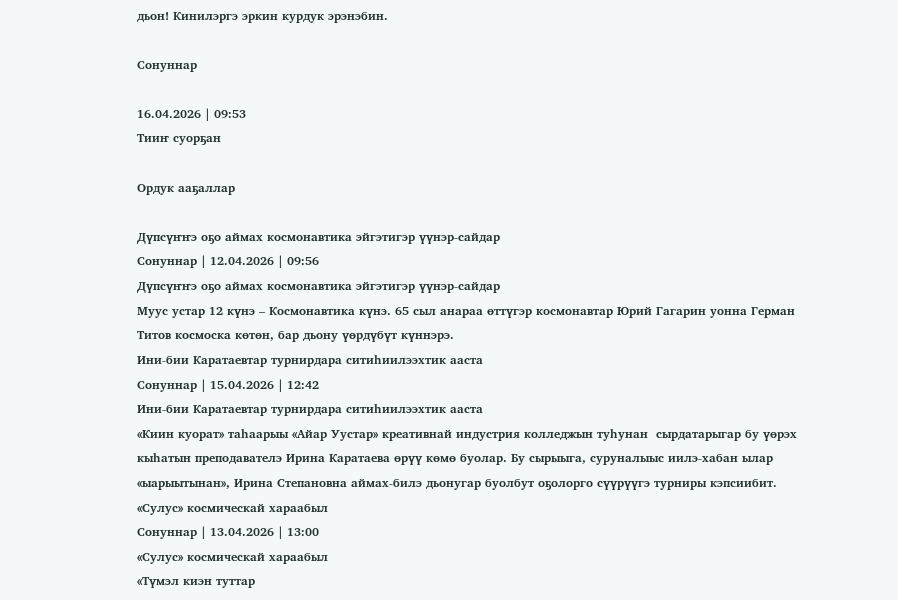дьон! Кинилэргэ эркин курдук эрэнэбин.

Сонуннар

16.04.2026 | 09:53
Тииҥ суорҕан

Ордук ааҕаллар

Дүпсүҥҥэ оҕо аймах космонавтика эйгэтигэр үүнэр-сайдар
Сонуннар | 12.04.2026 | 09:56
Дүпсүҥҥэ оҕо аймах космонавтика эйгэтигэр үүнэр-сайдар
Муус устар 12 күнэ – Космонавтика күнэ. 65 сыл анараа өттүгэр космонавтар Юрий Гагарин уонна Герман Титов космоска көтөн, бар дьону үөрдүбүт күннэрэ.
Ини-бии Каратаевтар турнирдара ситиһиилээхтик ааста
Сонуннар | 15.04.2026 | 12:42
Ини-бии Каратаевтар турнирдара ситиһиилээхтик ааста
«Киин куорат» таһаарыы «Айар Уустар» креативнай индустрия колледжын туһунан  сырдатарыгар бу үөрэх кыһатын преподавателэ Ирина Каратаева өрүү көмө буолар. Бу сырыыга, суруналыыс иилэ-хабан ылар «ыарыытынан», Ирина Степановна аймах-билэ дьонугар буолбут оҕолорго сүүрүүгэ турниры кэпсиибит.
«Сулус» космическай хараабыл
Сонуннар | 13.04.2026 | 13:00
«Сулус» космическай хараабыл
«Түмэл киэн туттар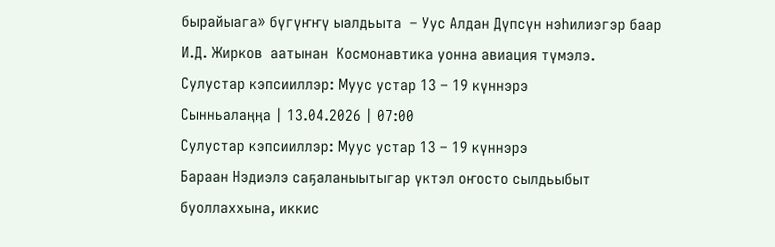бырайыага» бүгүҥҥү ыалдьыта  – Уус Алдан Дүпсүн нэһилиэгэр баар И.Д. Жирков  аатынан  Космонавтика уонна авиация түмэлэ.
Сулустар кэпсииллэр: Муус устар 13 – 19 күннэрэ
Сынньалаңңа | 13.04.2026 | 07:00
Сулустар кэпсииллэр: Муус устар 13 – 19 күннэрэ
Бараан Нэдиэлэ саҕаланыытыгар үктэл оҥосто сылдьыбыт буоллаххына, иккис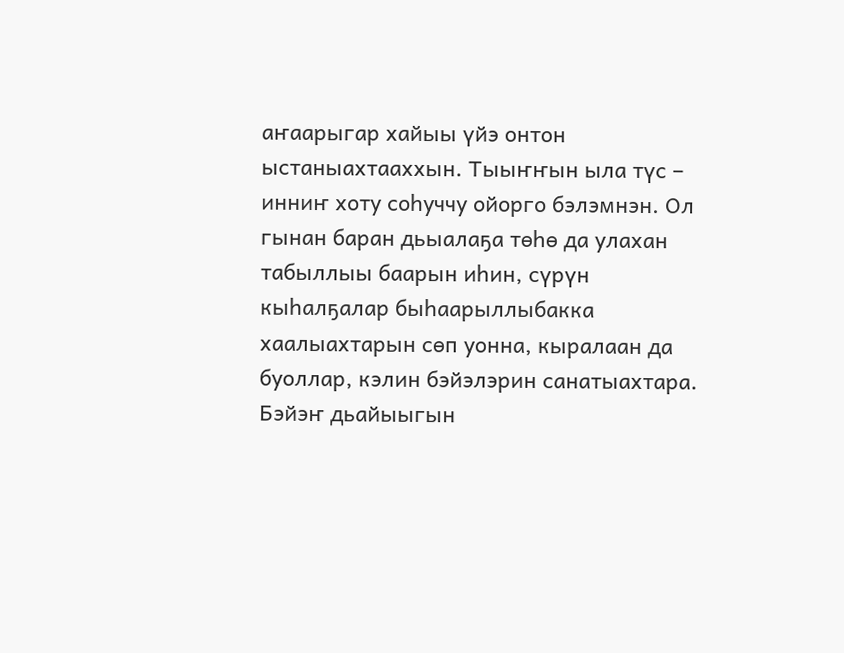аҥаарыгар хайыы үйэ онтон ыстаныахтааххын. Тыыҥҥын ыла түс – инниҥ хоту соһуччу ойорго бэлэмнэн. Ол гынан баран дьыалаҕа төһө да улахан табыллыы баарын иһин, сүрүн кыһалҕалар быһаарыллыбакка хаалыахтарын сөп уонна, кыралаан да буоллар, кэлин бэйэлэрин санатыахтара. Бэйэҥ дьайыыгын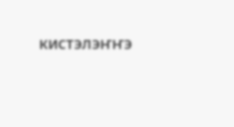кистэлэҥҥэ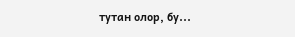тутан олор, бу...